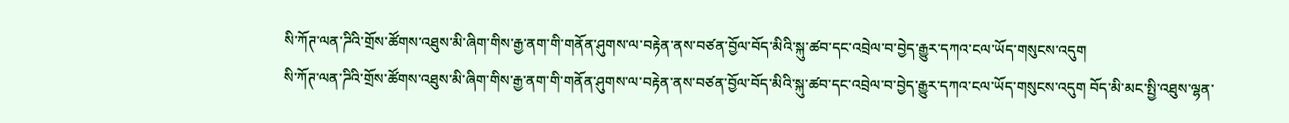སི་ཀོཊ་ལན་ཌིའི་གྲོས་ཚོགས་འཐུས་མི་ཞིག་གིས་རྒྱ་ནག་གི་གནོན་ཤུགས་ལ་བརྟེན་ནས་བཙན་བྱོལ་བོད་མིའི་སྐུ་ཚབ་དང་འབྲེལ་བ་བྱེད་རྒྱུར་དཀའ་ངལ་ཡོད་གསུངས་འདུག
སི་ཀོཊ་ལན་ཌིའི་གྲོས་ཚོགས་འཐུས་མི་ཞིག་གིས་རྒྱ་ནག་གི་གནོན་ཤུགས་ལ་བརྟེན་ནས་བཙན་བྱོལ་བོད་མིའི་སྐུ་ཚབ་དང་འབྲེལ་བ་བྱེད་རྒྱུར་དཀའ་ངལ་ཡོད་གསུངས་འདུག བོད་མི་མང་སྤྱི་འཐུས་ལྷན་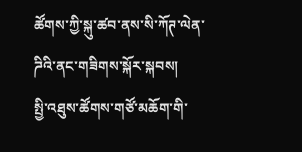ཚོགས་ཀྱི་སྐུ་ཚབ་ནས་སི་ཀོཊ་ལེན་ཌིའི་ནང་གཟིགས་སྐོར་སྐབས།
སྤྱི་འཐུས་ཚོགས་གཙོ་མཆོག་གི་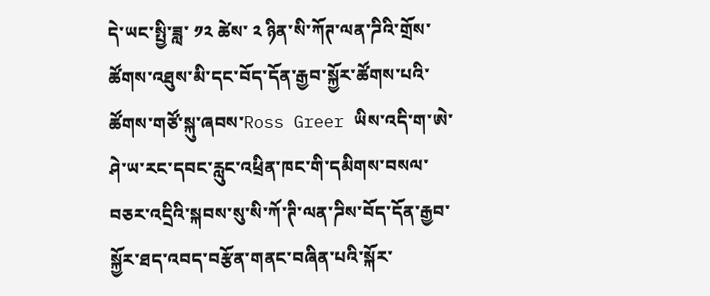དེ་ཡང་སྤྱི་ཟླ་ ༡༢ ཚེས་ ༢ ཉིན་སི་ཀོཊ་ལན་ཌིའི་གྲོས་ཚོགས་འཐུས་མི་དང་བོད་དོན་རྒྱབ་སྐྱོར་ཚོགས་པའི་ཚོགས་གཙོ་སྐུ་ཞབས་Ross Greer ཡིས་འདི་ག་ཨེ་ཤེ་ཡ་རང་དབང་རླུང་འཕྲིན་ཁང་གི་དམིགས་བསལ་བཅར་འདྲིའི་སྐབས་སུ་སི་ཀོ་ཊི་ལན་ཌིས་བོད་དོན་རྒྱབ་སྐྱོར་ཐད་འབད་བརྩོན་གནང་བཞིན་པའི་སྐོར་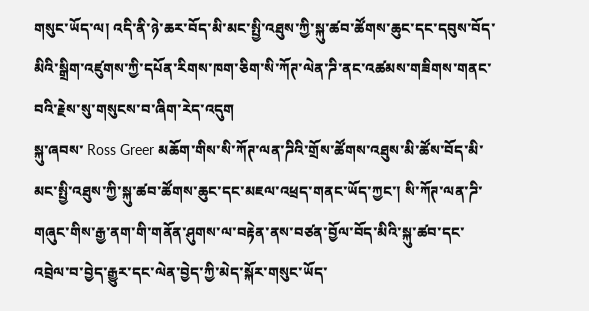གསུང་ཡོད་ལ། འདི་ནི་ཉེ་ཆར་བོད་མི་མང་སྤྱི་འཐུས་ཀྱི་སྐུ་ཚབ་ཚོགས་ཆུང་དང་དབུས་བོད་མིའི་སྒྲིག་འཛུགས་ཀྱི་དཔོན་རིགས་ཁག་ཅིག་སི་ཀོཊ་ལེན་ཌི་ནང་འཚམས་གཟིགས་གནང་བའི་རྗེས་སུ་གསུངས་བ་ཞིག་རེད་འདུག
སྐུ་ཞབས་ Ross Greer མཆོག་གིས་སི་ཀོཊ་ལན་ཌིའི་གྲོས་ཚོགས་འཐུས་མི་ཚོས་བོད་མི་མང་སྤྱི་འཐུས་ཀྱི་སྐུ་ཚབ་ཚོགས་ཆུང་དང་མཇལ་འཕྲད་གནང་ཡོད་ཀྱང་། སི་ཀོཊ་ལན་ཌི་གཞུང་གིས་རྒྱ་ནག་གི་གནོན་ཤུགས་ལ་བརྟེན་ནས་བཙན་བྱོལ་བོད་མིའི་སྐུ་ཚབ་དང་འབྲེལ་བ་བྱེད་རྒྱུར་དང་ལེན་བྱེད་ཀྱི་མེད་སྐོར་གསུང་ཡོད་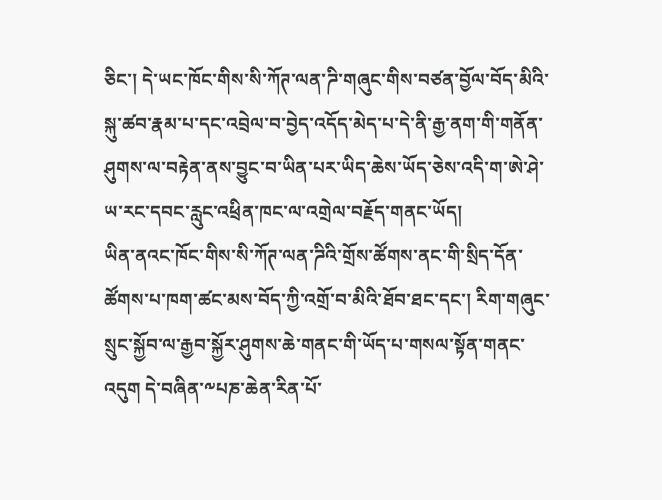ཅིང་། དེ་ཡང་ཁོང་གིས་སི་ཀོཊ་ལན་ཌི་གཞུང་གིས་བཙན་བྱོལ་བོད་མིའི་སྐུ་ཚབ་རྣམ་པ་དང་འབྲེལ་བ་བྱེད་འདོད་མེད་པ་དེ་ནི་རྒྱ་ནག་གི་གནོན་ཤུགས་ལ་བརྟེན་ནས་བྱུང་བ་ཡིན་པར་ཡིད་ཆེས་ཡོད་ཅེས་འདི་ག་ཨེ་ཤེ་ཡ་རང་དབང་རླུང་འཕྲིན་ཁང་ལ་འགྲེལ་བརྗོད་གནང་ཡོད།
ཡིན་ནའང་ཁོང་གིས་སི་ཀོཊ་ལན་ཌིའི་གྲོས་ཚོགས་ནང་གི་སྲིད་དོན་ཚོགས་པ་ཁག་ཚང་མས་བོད་ཀྱི་འགྲོ་བ་མིའི་ཐོབ་ཐང་དང་། རིག་གཞུང་སྲུང་སྐྱོབ་ལ་རྒྱབ་སྐྱོར་ཤུགས་ཆེ་གནང་གི་ཡོད་པ་གསལ་སྟོན་གནང་འདུག དེ་བཞིན་༸པཎ་ཆེན་རིན་པོ་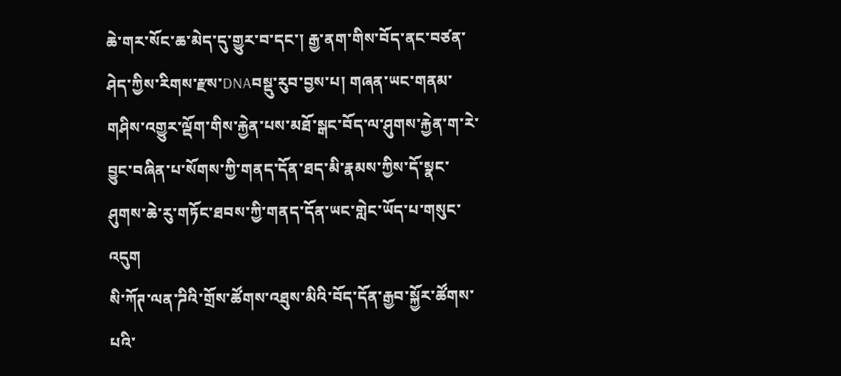ཆེ་གར་སོང་ཆ་མེད་དུ་གྱུར་བ་དང་། རྒྱ་ནག་གིས་བོད་ནང་བཙན་ཤེད་ཀྱིས་རིགས་རྫས་DNAབསྡུ་རུབ་བྱས་པ། གཞན་ཡང་གནམ་གཤིས་འགྱུར་ལྡོག་གིས་རྐྱེན་པས་མཐོ་སྒང་བོད་ལ་ཤུགས་རྐྱེན་ག་རེ་བྱུང་བཞིན་པ་སོགས་ཀྱི་གནད་དོན་ཐད་མི་རྣམས་ཀྱིས་དོ་སྣང་ཤུགས་ཆེ་རུ་གཏོང་ཐབས་ཀྱི་གནད་དོན་ཡང་གླེང་ཡོད་པ་གསུང་འདུག
སི་ཀོཊ་ལན་ཌིའི་གྲོས་ཚོགས་འཐུས་མིའི་བོད་དོན་རྒྱབ་སྐྱོར་ཚོགས་པའི་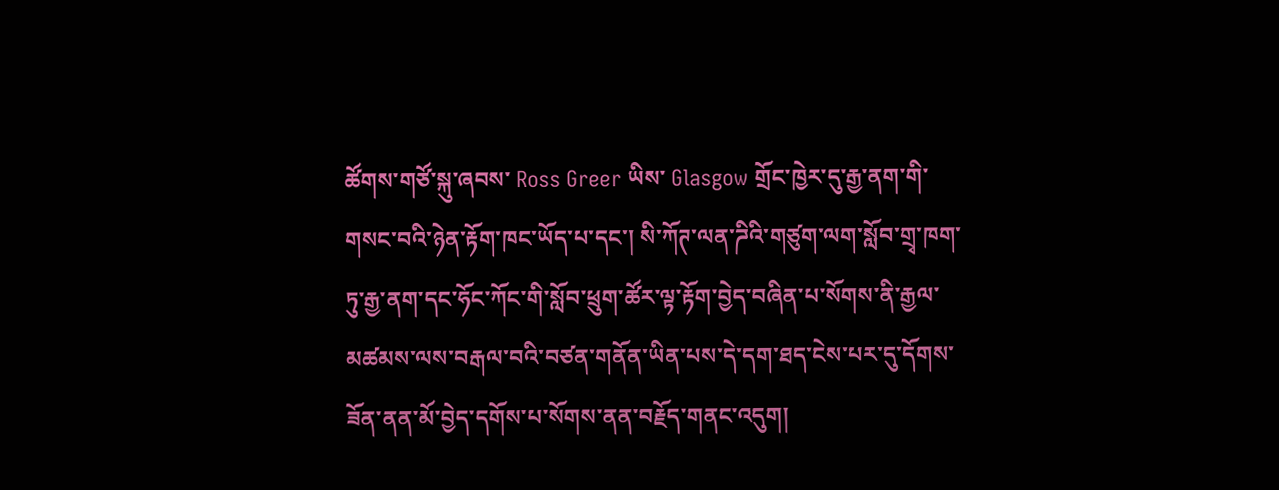ཚོགས་གཙོ་སྐུ་ཞབས་ Ross Greer ཡིས་ Glasgow གྲོང་ཁྱེར་དུ་རྒྱ་ནག་གི་གསང་བའི་ཉེན་རྟོག་ཁང་ཡོད་པ་དང་། སི་ཀོཊ་ལན་ཌིའི་གཙུག་ལག་སློབ་གྲྭ་ཁག་ཏུ་རྒྱ་ནག་དང་ཧོང་ཀོང་གི་སློབ་ཕྲུག་ཚོར་ལྟ་རྟོག་བྱེད་བཞིན་པ་སོགས་ནི་རྒྱལ་མཚམས་ལས་བརྒལ་བའི་བཙན་གནོན་ཡིན་པས་དེ་དག་ཐད་ངེས་པར་དུ་དོགས་ཟོན་ནན་མོ་བྱེད་དགོས་པ་སོགས་ནན་བརྗོད་གནང་འདུག།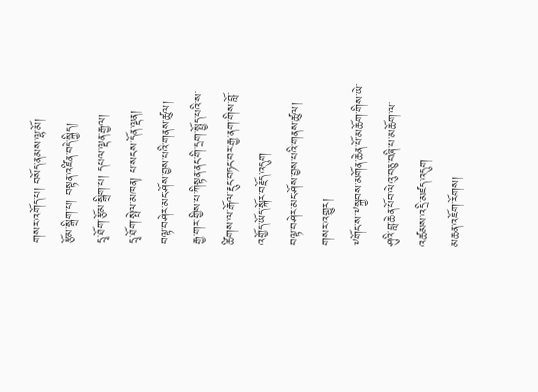གསར་འགོད་པ། བསོད་ནམས་ལྷ་མོ།
རྩོམ་སྒྲིག་པ། བསྟན་འཛིན་བདེ་སྐྱིད།
དྲྭ་ཐོག་རྩོམ་སྒྲིག་པ། དཔལ་ལྡན་རྒྱལ།
དྲྭ་ཐོག་སྤེལ་མཁན། པ་སངས་དོན་ལྡན།
བལྟ་བཤེར་མང་ཤོས་བྱས་པའི་གནས་ཚུལ།
རྒྱ་གར་གྱིས་པ་ཀིསྟན་ནང་གི་དྲག་སྤྱོད་པའི་ས་ཚིགས་ལ་རྒོལ་རྡུང་བཏང་བར་རྒྱ་ནག་གིས་བློ་འགྱོད་ཡོད་སྐོར་བརྗོད་འདུག
བལྟ་བཤེར་མང་ཤོས་བྱས་པའི་གནས་ཚུལ།
གསར་འགྱུར།
༸གོང་ས་༸སྐྱབས་མགོན་ཆེན་པོ་མཆོག་གིས་ཡེ་ཤུའི་བླ་ཆེན་པོབ་ལེའུ་བཅུ་བཞི་པ་མཆོག་ལ་འཚམས་འདྲི་མཛད་འདུག
མཆན་འཇོག་རོགས།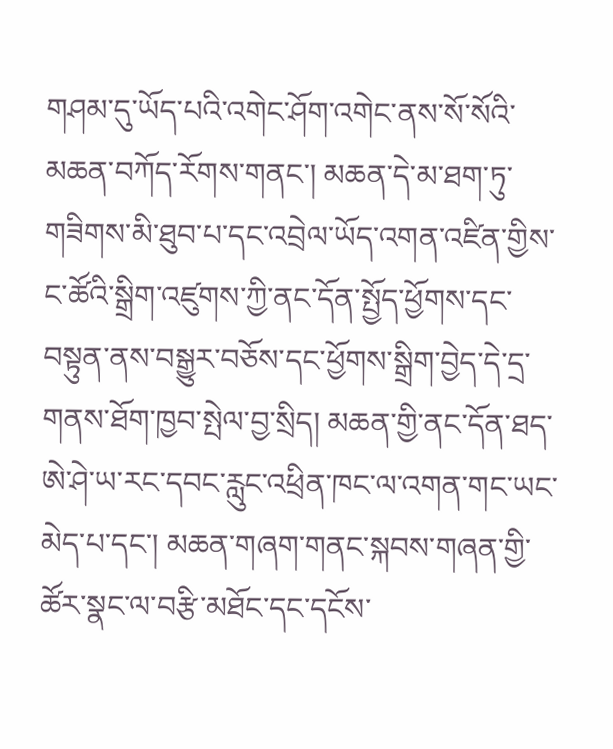གཤམ་དུ་ཡོད་པའི་འགེང་ཤོག་འགེང་ནས་སོ་སོའི་མཆན་བཀོད་རོགས་གནང་། མཆན་དེ་མ་ཐག་ཏུ་གཟིགས་མི་ཐུབ་པ་དང་འབྲེལ་ཡོད་འགན་འཛིན་གྱིས་ང་ཚོའི་སྒྲིག་འཛུགས་ཀྱི་ནང་དོན་སྤྱོད་ཕྱོགས་དང་བསྟུན་ནས་བསྒྱུར་བཅོས་དང་ཕྱོགས་སྒྲིག་བྱེད་དེ་དྲ་གནས་ཐོག་ཁྱབ་སྤེལ་བྱ་སྲིད། མཆན་གྱི་ནང་དོན་ཐད་ཨེ་ཤེ་ཡ་རང་དབང་རླུང་འཕྲིན་ཁང་ལ་འགན་གང་ཡང་མེད་པ་དང་། མཆན་གཞག་གནང་སྐབས་གཞན་གྱི་ཚོར་སྣང་ལ་བརྩི་མཐོང་དང་དངོས་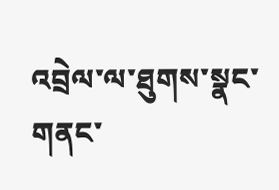འབྲེལ་ལ་ཐུགས་སྣང་གནང་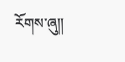རོགས་ཞུ༎